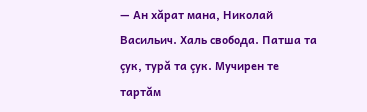— Ан хăрат мана, Николай Васильич. Халь свобода. Патша та çук, турă та çук. Мучирен те тартăм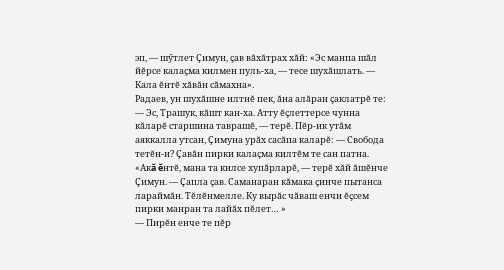эп, — шӳтлет Çимун, çав вăхăтрах хăй: «Эс манпа шăл йĕрсе калаçма килмен пуль-ха, — тесе шухăшлать. — Кала ĕнтĕ хăвăн сăмахна».
Радаев, ун шухăшне илтнĕ пек, ăна алăран çаклатрĕ те:
— Эс, Трашук, кăшт кан-ха. Атту ĕçлеттерсе чунна кăларĕ старшина таврашĕ, — терĕ. Пĕр-ик утăм аяккалла утсан, Çимуна урăх сасăпа каларĕ: — Свобода тетĕн-и? Çавăн пирки калаçма килтĕм те сан патна.
«Акă ĕнтĕ, мана та килсе хупăрларĕ, — терĕ хăй ăшĕнче Çимун. — Çапла çав. Саманаран кăмака çинче пытанса лараймăн. Тĕлĕнмелле. Ку вырăс чăваш енчи ĕçсем пирки манран та лайăх пĕлет… »
— Пирĕн енче те пĕр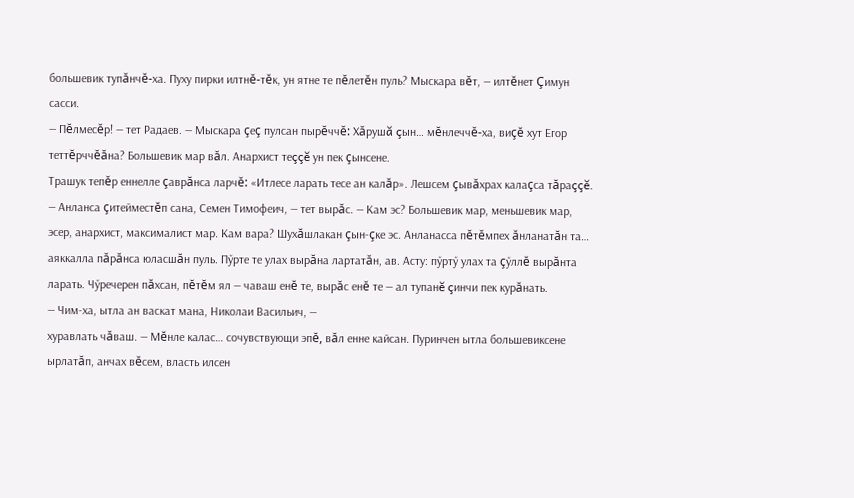большевик тупăнчĕ-ха. Пуху пирки илтнĕ-тĕк, ун ятне те пĕлетĕн пуль? Мыскара вĕт, — илтĕнет Çимун сасси.
— Пĕлмесĕр! — тет Радаев. — Мыскара çеç пулсан пырĕччĕ: Хăрушă çын… мĕнлеччĕ-ха, виçĕ хут Егор теттĕрччĕăна? Большевик мар вăл. Анархист теççĕ ун пек çынсене.
Трашук тепĕр еннелле çаврăнса ларчĕ: «Итлесе ларать тесе ан калăр». Лешсем çывăхрах калаçса тăраççĕ.
— Анланса çитейместĕп сана, Семен Тимофеич, — тет вырăс. — Кам эс? Большевик мар, меньшевик мар, эсер, анархист, максималист мар. Кам вара? Шухăшлакан çын-çке эс. Анланасса пĕтĕмпех ăнланатăн та… аяккалла пăрăнса юласшăн пуль. Пӳрте те улах вырăна лартатăн, ав. Асту: пӳртӳ улах та çӳллĕ вырăнта ларать. Чӳречерен пăхсан, пĕтĕм ял — чаваш енĕ те, вырăс енĕ те — ал тупанĕ çинчи пек курăнать.
— Чим-ха, ытла ан васкат мана, Николаи Васильич, —
хуравлать чăваш. — Мĕнле калас… сочувствующи эпĕ, вăл енне кайсан. Пуринчен ытла большевиксене ырлатăп, анчах вĕсем, власть илсен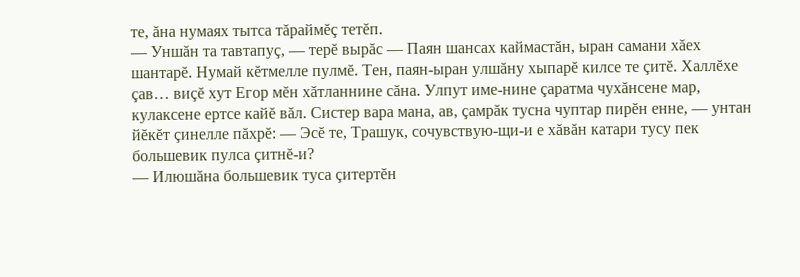те, ăна нумаях тытса тăраймĕç тетĕп.
— Уншăн та тавтапуç, — терĕ вырăс — Паян шансах каймастăн, ыран самани хăех шантарĕ. Нумай кĕтмелле пулмĕ. Тен, паян-ыран улшăну хыпарĕ килсе те çитĕ. Халлĕхе çав… виçĕ хут Егор мĕн хăтланнине сăна. Улпут име-нине çаратма чухăнсене мар, кулаксене ертсе кайĕ вăл. Систер вара мана, ав, çамрăк тусна чуптар пирĕн енне, — унтан йĕкĕт çинелле пăхрĕ: — Эсĕ те, Трашук, сочувствую-щи-и е хăвăн катари тусу пек большевик пулса çитнĕ-и?
— Илюшăна большевик туса çитертĕн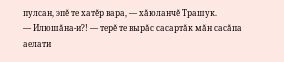пулсан, эпĕ те хатĕр вара, — хăюланчĕ Трашук.
— Илюшăна-и?! — терĕ те вырăс сасартăк мăн сасăпа аелати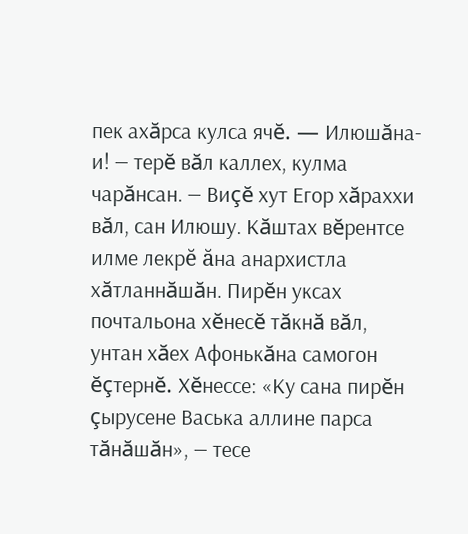пек ахăрса кулса ячĕ. — Илюшăна-и! — терĕ вăл каллех, кулма чарăнсан. — Виçĕ хут Егор хăраххи вăл, сан Илюшу. Кăштах вĕрентсе илме лекрĕ ăна анархистла хăтланнăшăн. Пирĕн уксах почтальона хĕнесĕ тăкнă вăл, унтан хăех Афонькăна самогон ĕçтернĕ. Хĕнессе: «Ку сана пирĕн çырусене Васька аллине парса тăнăшăн», — тесе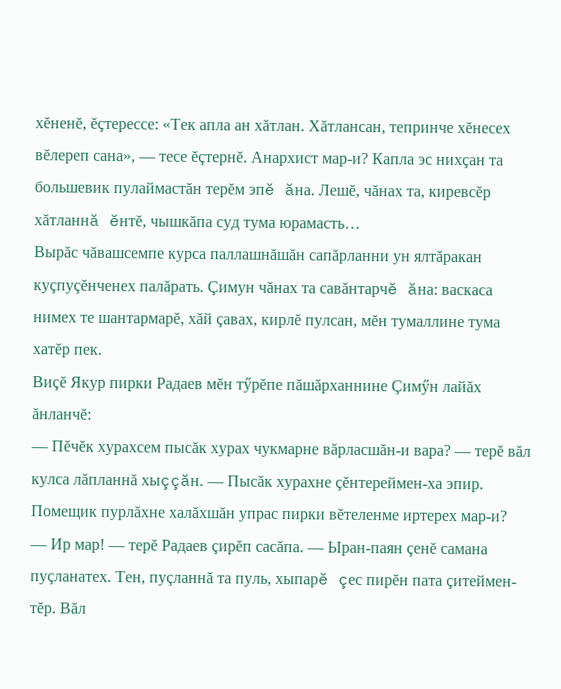хĕненĕ, ĕçтерессе: «Тек апла ан хăтлан. Хăтлансан, тепринче хĕнесех вĕлереп сана», — тесе ĕçтернĕ. Анархист мар-и? Капла эс нихçан та большевик пулаймастăн терĕм эпĕ ăна. Лешĕ, чăнах та, киревсĕр хăтланнă ĕнтĕ, чышкăпа суд тума юрамасть…
Вырăс чăвашсемпе курса паллашнăшăн сапăрланни ун ялтăракан куçпуçĕнченех палăрать. Çимун чăнах та савăнтарчĕ ăна: васкаса нимех те шантармарĕ, хăй çавах, кирлĕ пулсан, мĕн тумаллине тума хатĕр пек.
Виçĕ Якур пирки Радаев мĕн тӳрĕпе пăшăрханнине Çимӳн лайăх ăнланчĕ:
— Пĕчĕк хурахсем пысăк хурах чукмарне вăрласшăн-и вара? — терĕ вăл кулса лăпланнă хыççăн. — Пысăк хурахне çĕнтереймен-ха эпир. Помещик пурлăхне халăхшăн упрас пирки вĕтеленме иртерех мар-и?
— Ир мар! — терĕ Радаев çирĕп сасăпа. — Ыран-паян çенĕ самана пуçланатех. Тен, пуçланнă та пуль, хыпарĕ çес пирĕн пата çитеймен-тĕр. Вăл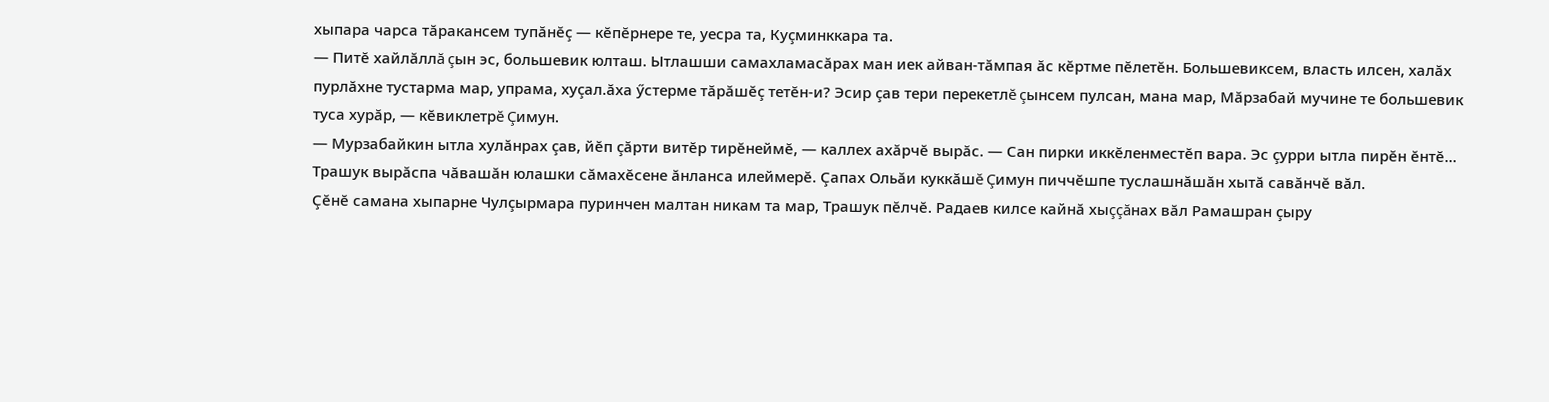хыпара чарса тăракансем тупăнĕç — кĕпĕрнере те, уесра та, Куçминккара та.
— Питĕ хайлăллă çын эс, большевик юлташ. Ытлашши самахламасăрах ман иек айван-тăмпая ăс кĕртме пĕлетĕн. Большевиксем, власть илсен, халăх пурлăхне тустарма мар, упрама, хуçал.ăха ӳстерме тăрăшĕç тетĕн-и? Эсир çав тери перекетлĕ çынсем пулсан, мана мар, Мăрзабай мучине те большевик туса хурăр, — кĕвиклетрĕ Çимун.
— Мурзабайкин ытла хулăнрах çав, йĕп çăрти витĕр тирĕнеймĕ, — каллех ахăрчĕ вырăс. — Сан пирки иккĕленместĕп вара. Эс çурри ытла пирĕн ĕнтĕ…
Трашук вырăспа чăвашăн юлашки сăмахĕсене ăнланса илеймерĕ. Çапах Ольăи куккăшĕ Çимун пиччĕшпе туслашнăшăн хытă савăнчĕ вăл.
Çĕнĕ самана хыпарне Чулçырмара пуринчен малтан никам та мар, Трашук пĕлчĕ. Радаев килсе кайнă хыççăнах вăл Рамашран çыру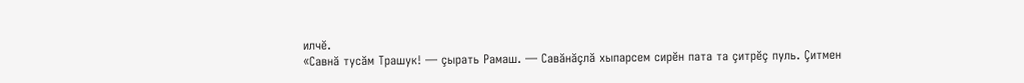илчĕ.
«Савнă тусăм Трашук! — çырать Рамаш. — Савăнăçлă хыпарсем сирĕн пата та çитрĕç пуль. Çитмен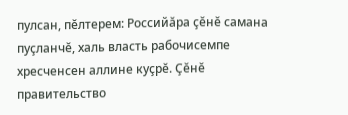пулсан, пĕлтерем: Российăра çĕнĕ самана пуçланчĕ, халь власть рабочисемпе хресченсен аллине куçрĕ. Çĕнĕ правительство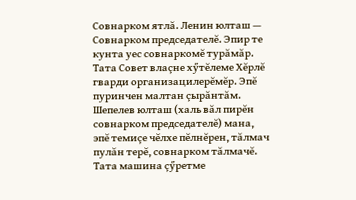Совнарком ятлă. Ленин юлташ — Совнарком председателĕ. Эпир те кунта уес совнаркомĕ турăмăр. Тата Совет влаçне хӳтĕлеме Хĕрлĕ гварди организацилерĕмĕр. Эпĕ пуринчен малтан çырăнтăм. Шепелев юлташ (халь вăл пирĕн совнарком председателĕ) мана, эпĕ темиçе чĕлхе пĕлнĕрен, тăлмач пулăн терĕ, совнарком тăлмачĕ. Тата машина çӳретме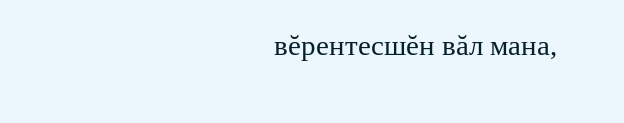вĕрентесшĕн вăл мана,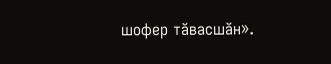шофер тăвасшăн».